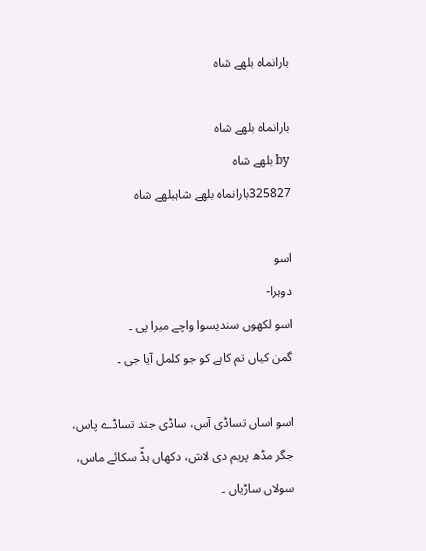بارانماہ بلھے شاہ

بارانماہ بلھے شاہ
by بلھے شاہ
325827بارانماہ بلھے شاہبلھے شاہ

اسو
دوہرا-
اسو لکھوں سندیسوا واچے میرا پی ۔
گمن کیاں تم کاہے کو جو کلمل آیا جی ۔

اسو اساں تساڈی آس، ساڈی جند تساڈے پاس،
جگر مڈھ پریم دی لاش، دکھاں ہڈّ سکائے ماس،
سولاں ساڑیاں ۔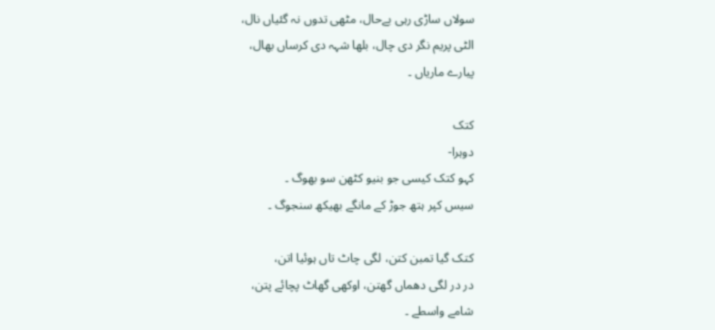سولاں ساڑی رہی بےحال، مٹھی تدوں نہ گئیاں نال،
الٹی پریم نگر دی چال، بلھا شہہ دی کرساں بھال،
پیارے ماریاں ۔

کتک
دوہرا-
کہو کتک کیسی جو بنیو کٹھن سو بھوگ ۔
سیس کپر ہتھ جوڑ کے مانگے بھیکھ سنجوگ ۔

کتک گیا تمبن کتن، لگی چاٹ تاں ہوئیا اتن،
در در لگی دھماں گھتن، اوکھی گھاٹ پچائے پتن،
شامے واسطے ۔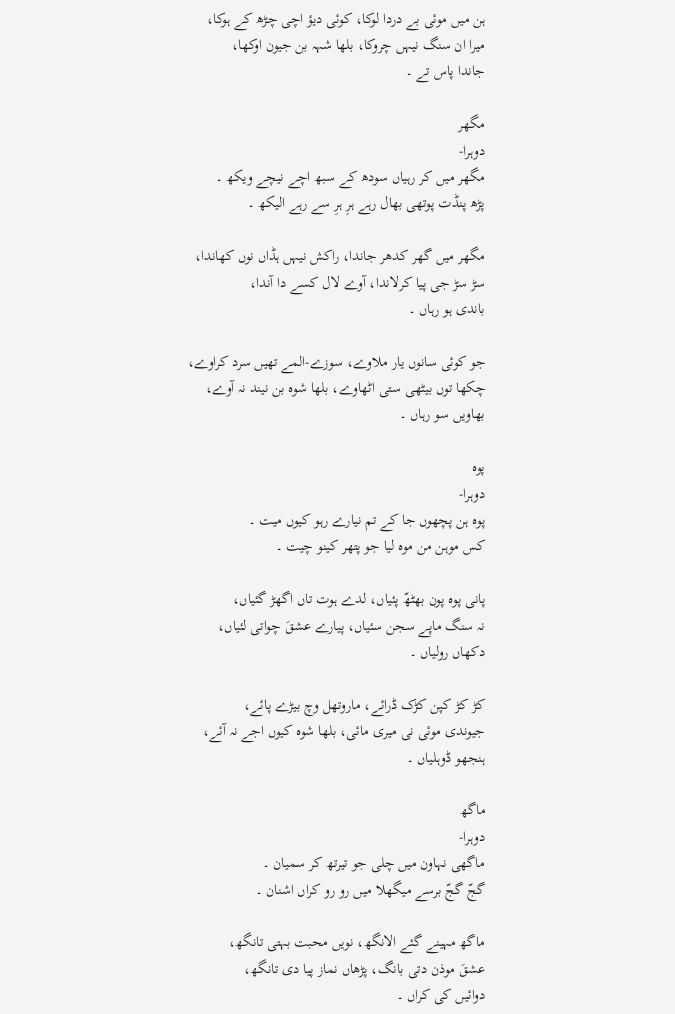ہن میں موئی بے دردا لوکا، کوئی دیؤ اچی چڑھ کے ہوکا،
میرا ان سنگ نیہں چروکا، بلھا شہہ بن جیون اوکھا،
جاندا پاس تے ۔

مگھر
دوہرا-
مگھر میں کر رہیاں سودھ کے سبھ اچے نیچے ویکھ ۔
پڑھ پنڈت پوتھی بھال رہے ہرِ ہرِ سے رہے الیکھ ۔

مگھر میں گھر کدھر جاندا، راکش نیہں ہڈاں نوں کھاندا،
سڑ سڑ جی پیا کرلاندا، آوے لال کسے دا آندا،
باندی ہو رہاں ۔

جو کوئی سانوں یار ملاوے، سوزے-المے تھیں سرد کراوے،
چکھا توں بیٹھی ستی اٹھاوے، بلھا شوہ بن نیند نہ آوے،
بھاویں سو رہاں ۔

پوہ
دوہرا-
پوہ ہن پچھوں جا کے تم نیارے رہو کیوں میت ۔
کس موہن من موہ لیا جو پتھر کینو چیت ۔

پانی پوہ پون بھٹھّ پئیاں، لدے ہوت تاں اگھڑ گئیاں،
نہ سنگ ماپے سجن سئیاں، پیارے عشقَ چواتی لئیاں،
دکھاں رولیاں ۔

کڑ کڑ کپن کڑک ڈرائے، ماروتھل وچ بیڑے پائے،
جیوندی موئی نی میری مائی، بلھا شوہ کیوں اجے نہ آئے،
ہنجھو ڈوہلیاں ۔

ماگھ
دوہرا-
ماگھی نہاون میں چلی جو تیرتھ کر سمیان ۔
گجّ گجّ برسے میگھلا میں رو رو کراں اشنان ۔

ماگھ مہینے گئے الانگھ، نویں محبت بہتی تانگھ،
عشقَ موذن دتی بانگ، پڑھاں نماز پیا دی تانگھ،
دوائیں کی کراں ۔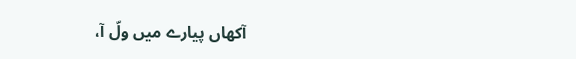آکھاں پیارے میں ولّ آ،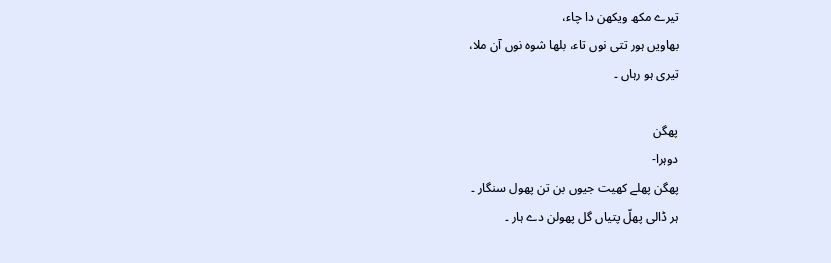تیرے مکھ ویکھن دا چاء،
بھاویں ہور تتی نوں تاء، بلھا شوہ نوں آن ملا،
تیری ہو رہاں ۔

پھگن
دوہرا-
پھگن پھلے کھیت جیوں بن تن پھول سنگار ۔
ہر ڈالی پھلّ پتیاں گل پھولن دے ہار ۔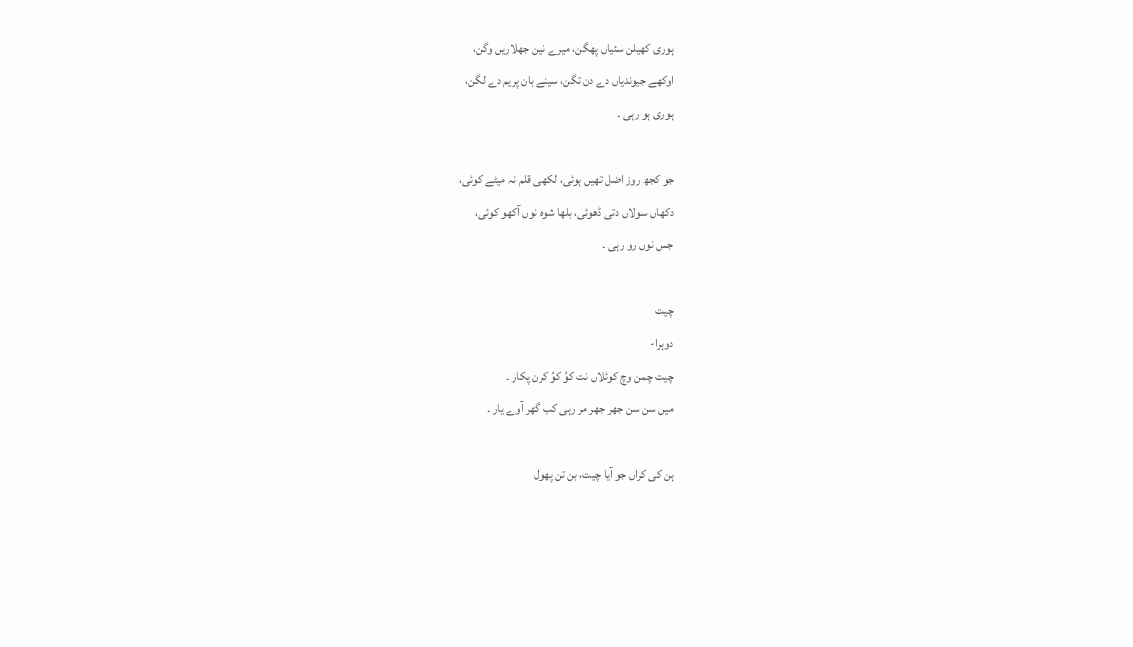ہوری کھیلن سئیاں پھگن، میرے نین جھلاریں وگن،
اوکھے جیوندیاں دے دن تگن، سینے بان پریم دے لگن،
ہوری ہو رہی ۔

جو کجھ روز اضل تھیں ہوئی، لکھی قلم نہ میٹے کوئی،
دکھاں سولاں دتی ڈھوئی، بلھا شوہ نوں آکھو کوئی،
جس نوں رو رہی ۔

چیت
دوہرا-
چیت چمن وچ کوئلاں نت کوُ کوُ کرن پکار ۔
میں سن سن جھر جھر مر رہی کب گھر آوے یار ۔

ہن کی کراں جو آیا چیت، بن تن پھول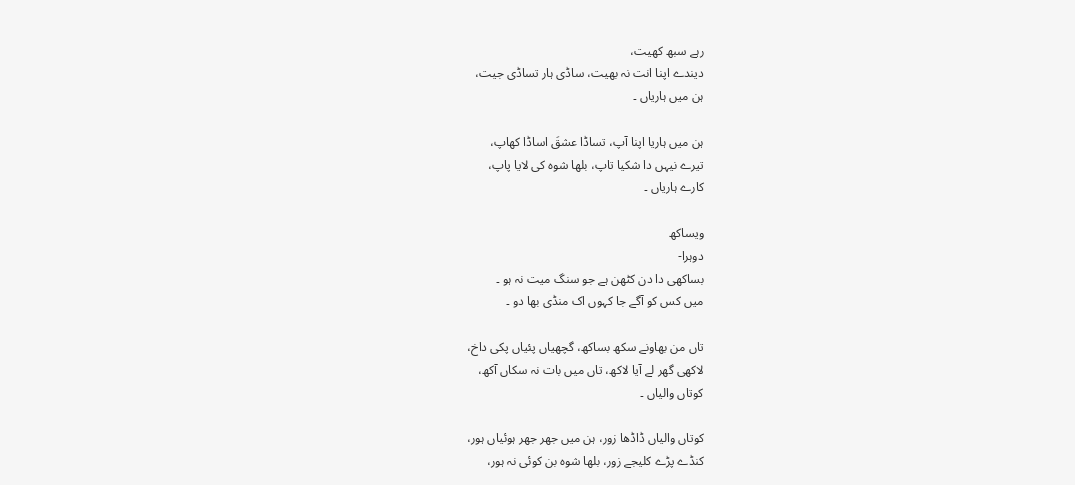رہے سبھ کھیت،
دیندے اپنا انت نہ بھیت، ساڈی ہار تساڈی جیت،
ہن میں ہاریاں ۔

ہن میں ہاریا اپنا آپ، تساڈا عشقَ اساڈا کھاپ،
تیرے نیہں دا شکیا تاپ، بلھا شوہ کی لایا پاپ،
کارے ہاریاں ۔

ویساکھ
دوہرا-
بساکھی دا دن کٹھن ہے جو سنگ میت نہ ہو ۔
میں کس کو آگے جا کہوں اک منڈی بھا دو ۔

تاں من بھاونے سکھ بساکھ، گچھیاں پئیاں پکی داخ،
لاکھی گھر لے آیا لاکھ، تاں میں بات نہ سکاں آکھ،
کوتاں والیاں ۔

کوتاں والیاں ڈاڈھا زور، ہن میں جھر جھر ہوئیاں ہور،
کنڈے پڑے کلیجے زور، بلھا شوہ بن کوئی نہ ہور،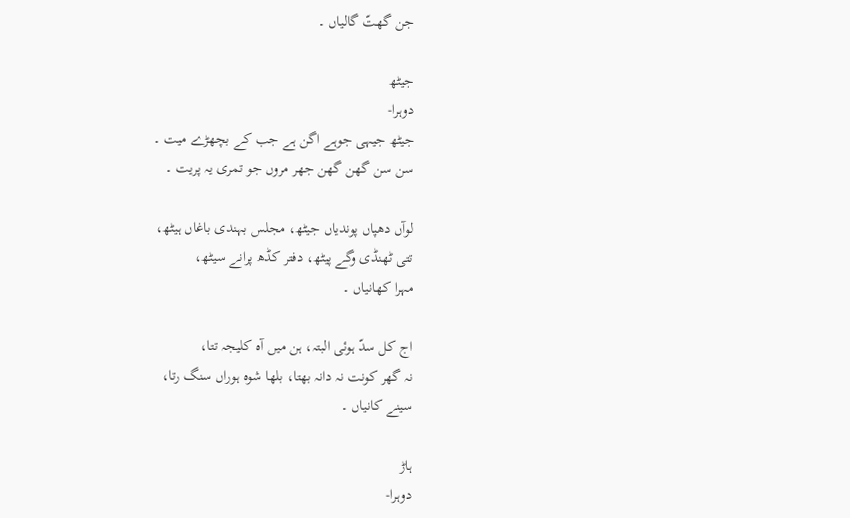جن گھتّ گالیاں ۔

جیٹھ
دوہرا-
جیٹھ جیہی جوہے اگن ہے جب کے بچھڑے میت ۔
سن سن گھن گھن جھر مروں جو تمری یہ پریت ۔

لوآں دھپاں پوندیاں جیٹھ، مجلس بہندی باغاں ہیٹھ،
تتی ٹھنڈی وگے پیٹھ، دفتر کڈھ پرانے سیٹھ،
مہرا کھانیاں ۔

اج کل سدّ ہوئی البتہ، ہن میں آہ کلیجہ تتا،
نہ گھر کونت نہ دانہ بھتا، بلھا شوہ ہوراں سنگ رتا،
سینے کانیاں ۔

ہاڑ
دوہرا-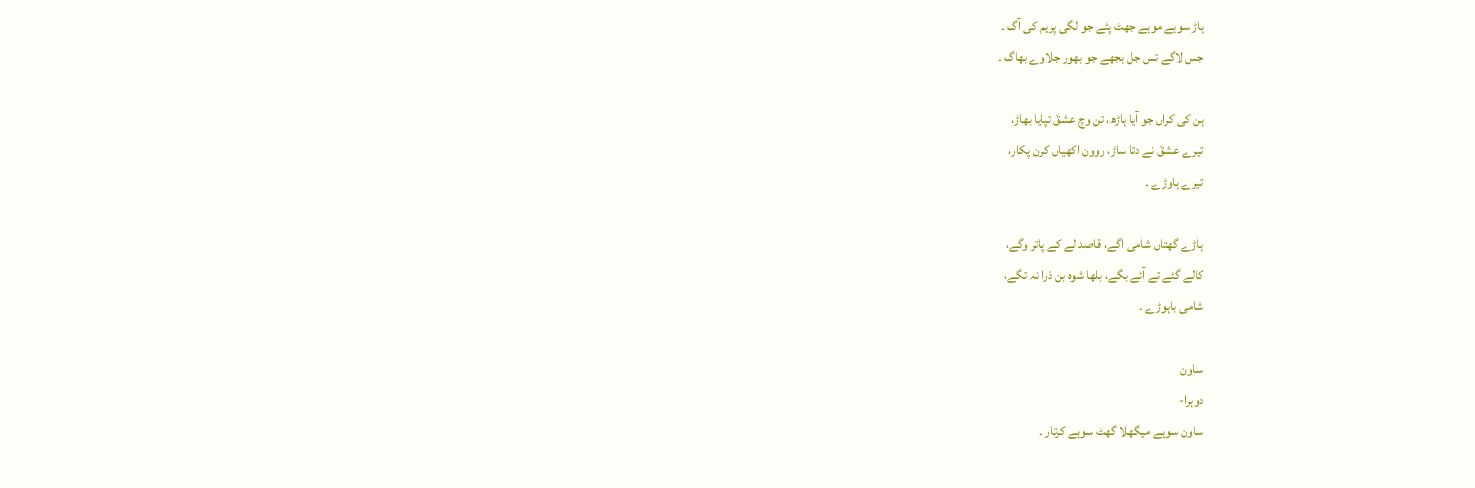ہاڑ سوہے موہے جھٹ پٹے جو لگی پریم کی آگ ۔
جس لاگے تس جل بجھے جو بھور جلاوے بھاگ ۔

ہن کی کراں جو آیا ہاڑھ، تن وچ عشقَ تپایا بھاڑ،
تیرے عشقَ نے دتا ساڑ، روون اکھیاں کرن پکار،
تیرے ہاوڑے ۔

ہاڑے گھتاں شامی اگے، قاصد لے کے پاتر وگے،
کالے گئے تے آئے بگے، بلھا شوہ بن ذرا نہ تگے،
شامی باہوڑے ۔

ساون
دوہرا-
ساون سوہے میگھلا گھٹ سوہے کرتار ۔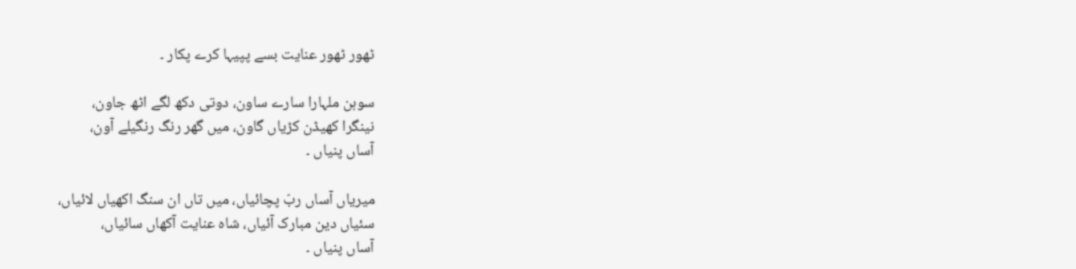ٹھور ٹھور عنایت بسے پپیہا کرے پکار ۔

سوہن ملہارا سارے ساون، دوتی دکھ لگے اٹھ جاون،
نینگرا کھیڈن کڑیاں گاون، میں گھر رنگ رنگیلے آون،
آساں پنیاں ۔

میریاں آساں ربّ پچائیاں، میں تاں ان سنگ اکھیاں لائیاں،
سئیاں دین مبارک آئیاں، شاہ عنایت آکھاں سائیاں،
آساں پنیاں ۔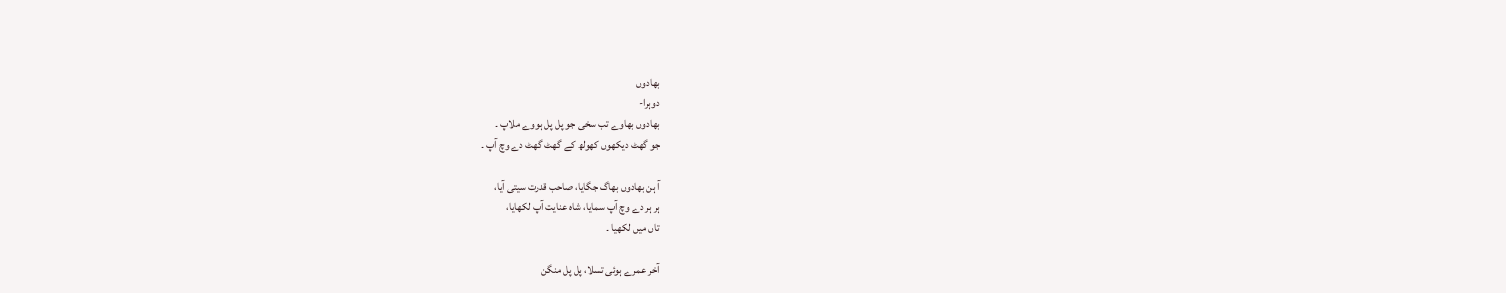بھادوں
دوہرا-
بھادوں بھاوے تب سخی جو پل پل ہووے ملاپ ۔
جو گھٹ دیکھوں کھولھ کے گھٹ گھٹ دے وچ آپ ۔

آ ہن بھادوں بھاگ جگایا، صاحب قدرت سیتی آیا،
ہر ہر دے وچ آپ سمایا، شاہ عنایت آپ لکھایا،
تاں میں لکھیا ۔

آخر عمرے ہوئی تسلا، پل پل منگن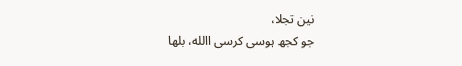نین تجلا،
جو کجھ ہوسی کرسی االله، بلھا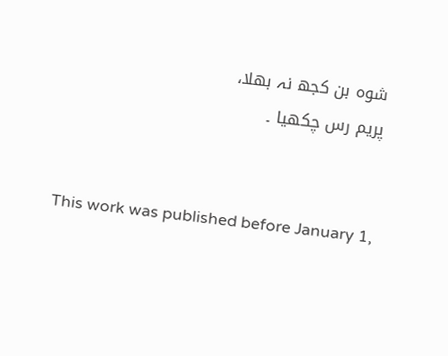شوہ بن کجھ نہ بھلا،
پریم رس چکھیا ۔


This work was published before January 1,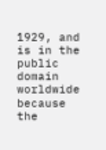1929, and is in the public domain worldwide because the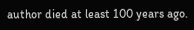author died at least 100 years ago.